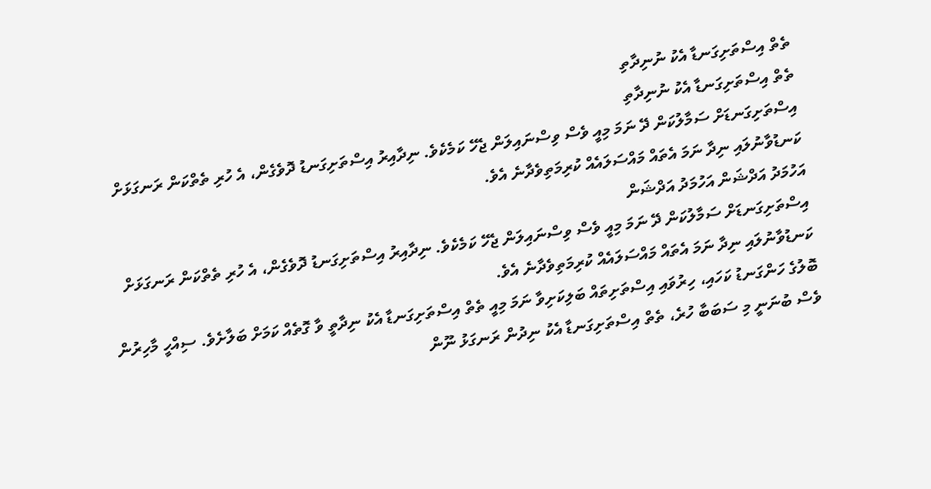ތެތް އިސްތަށިގަނޑާ އެކު ނުނިދާތި
ތެތް އިސްތަށިގަނޑާ އެކު ނުނިދާތި
އިސްތަށިގަނޑަށް ސަމާލުކަން ދޭ ނަމަ މިއީ ވެސް ވިސްނައިލަން ޖެހޭ ކަމެކެވެ. ނިދާއިރު އިސްތަށިގަނޑު ދޮވެގެން، އެ ހުރި ތެތްކަން ރަނގަޅަށް ކަނޑުވާނުލައި ނިދާ ނަމަ އެތައް މައްސަލައެއް ކުރިމަތިވެދާނެ އެވެ.
އަހުމަދު އަދްޝަން އަހުމަދު އަދްޝަން
އިސްތަށިގަނޑަށް ސަމާލުކަން ދޭ ނަމަ މިއީ ވެސް ވިސްނައިލަން ޖެހޭ ކަމެކެވެ. ނިދާއިރު އިސްތަށިގަނޑު ދޮވެގެން، އެ ހުރި ތެތްކަން ރަނގަޅަށް ކަނޑުވާނުލައި ނިދާ ނަމަ އެތައް މައްސަލައެއް ކުރިމަތިވެދާނެ އެވެ.
ބޮލުގެ ހަންގަނޑު ކަހައި، ހިރުވައި އިސްތަށިތައް ބަލިކަށިވާ ނަމަ މިއީ ތެތް އިސްތަށިގަނޑާ އެކު ނިދާތީ ވާ ގޮތެއް ކަމަށް ބަލާށެވެ. ސިއްހީ މާހިރުން ވެސް ބުނަނީ މި ސަބަބާ ހުރެ، ތެތް އިސްތަށިގަނޑާ އެކު ނިދުން ރަނގަޅު ނޫން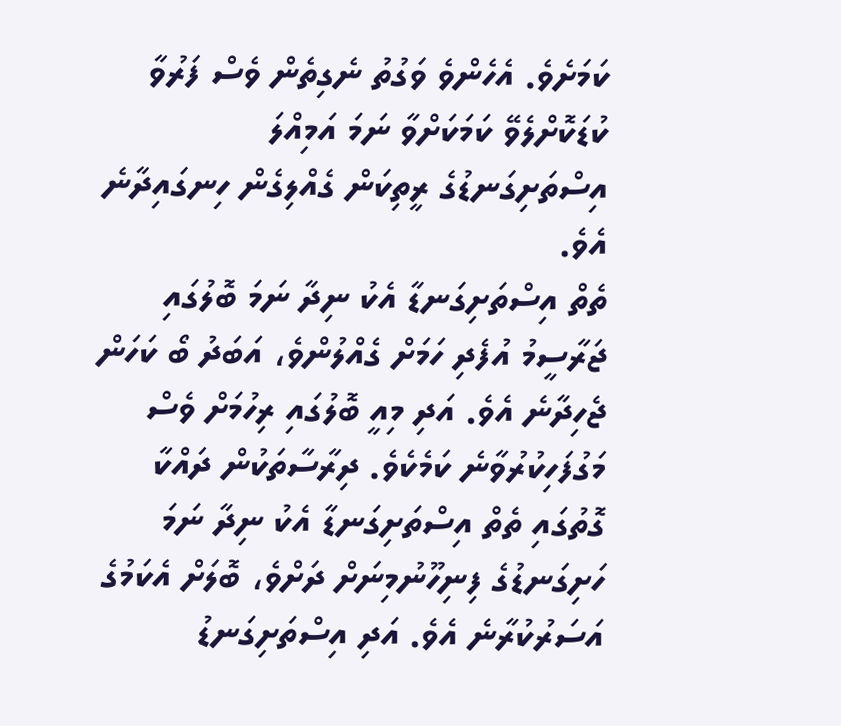ކަމަށެވެ. އެހެންވެ ވަގުތު ނެގިތެން ވެސް ފަރުވާ ކުޑަކޮށްލެވޭ ކަމަކަށްވާ ނަމަ އަމިއްލަ އިސްތަށިގަނޑުގެ ރީތިކަން ގެއްލިގެން ހިނގައިދާނެ އެވެ.
ތެތް އިސްތަށިގަނޑާ އެކު ނިދާ ނަމަ ބޮލުގައި ޖަރާސީމު އުފެދި ހަމަށް ގެއްލުންވެ، އަބަދު ބޯ ކަހަން ޖެހިދާނެ އެވެ. އަދި މިއީ ބޮލުގައި ރިހުމަށް ވެސް މަގުފަހިކުރުވާނެ ކަމެކެވެ. ދިރާސާތަކުން ދައްކާ ގޮތުގައި ތެތް އިސްތަށިގަނޑާ އެކު ނިދާ ނަމަ ހަށިގަނޑުގެ ފިނިހޫނުމިނަށް ދަށްވެ، ބޮލަށް އެކަމުގެ އަސަރުކުރާނެ އެވެ. އަދި އިސްތަށިގަނޑު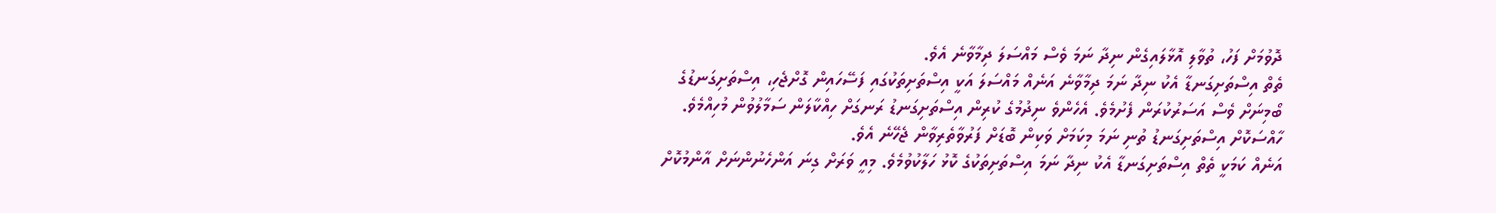ދޮވުމަށް ފަހު، ތުވާލި އޮޅާލައިގެން ނިދާ ނަމަ ވެސް މައްސަލަ ދިމާވާނެ އެވެ.
ތެތް އިސްތަށިގަނޑާ އެކު ނިދާ ނަމަ ދިމާވާނެ އަނެއް މައްސަލަ އަކީ އިސްތަށިތަކުގައި ފަސޭހައިން ގޮށްޖެހި، އިސްތަށިގަނޑުގެ ބޯމިނަށް ވެސް އަސަރުކުރަން ފެށުމެވެ. އެހެންވެ ނިދުމުގެ ކުރިން އިސްތަށިގަނޑު ރަނގަށް ހިއްކާލަން ސަމާލުވުން މުހިއްމެވެ. ހާއްސަކޮށް އިސްތަށިގަނޑު ތުނި ނަމަ މިކަމަށް ވަކިން ބޮޑަށް ފަރުވާތެރިވާން ޖެހޭނެ އެވެ.
އަނެއް ކަމަކީ ތެތް އިސްތަށިގަނޑާ އެކު ނިދާ ނަމަ އިސްތަށިތަކުގެ ކޮޅު ހަލާކުވުމެވެ. މިއީ ވަރަށް ގިނަ އަންހެނުންނަށް އާންމުކޮށް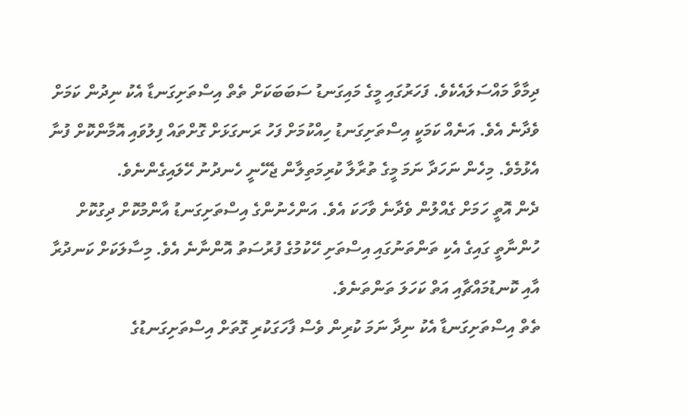ދިމާވާ މައްސަލައެކެވެ. ފަހަރުގައި މީގެ މައިގަނޑު ސަބަބަކަށް ތެތް އިސްތަށިގަނޑާ އެކު ނިދުން ކަމަށް ވެދާނެ އެވެ. އަނެއް ކަމަކީ އިސްތަށިގަނޑު ހިއްކުމަށް ފަހު ރަނގަޅަށް ގޮށްތައް ފިލުވައި އޮމާންކޮށް ފުނާ އެޅުމެވެ. މިހެން ނަހަދާ ނަމަ މީގެ ތުރާލާ ކުރިމަތިލާން ޖެހޭނީ ހެނދުނު ހޭލައިގެންނެވެ.
ދެން އޮތީ ހަމަށް ގެއްލުން ވެދާނެ ވާހަކަ އެވެ. އަންހެނުންގެ އިސްތަށިގަނޑު އާންމުކޮށް ދިގުކޮށް ހުންނާތީ ގައިގެ އެކި ތަންތަނުގައި އިސްތަށި ހޭކުމުގެ ފުރުސަތު އޮންނާނެ އެވެ. މިސާލަކަށް ކަނދުރާ އާއި ކޮނޑުމައްޗާއި އަތް ކަހަލަ ތަންތަނެވެ.
ތެތް އިސްތަށިގަނޑާ އެކު ނިދާ ނަމަ ކުރިން ވެސް ފާހަގަކުރި ގޮތަށް އިސްތަށިގަނޑުގެ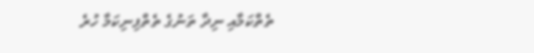ތެތްކަމާއި ނިދާ ތަނުގެ ތެތްފިނިކަމާ ހުރެ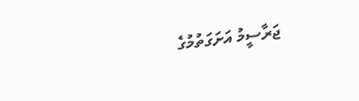ޖަރާސީމު އަށަގަތުމުގެ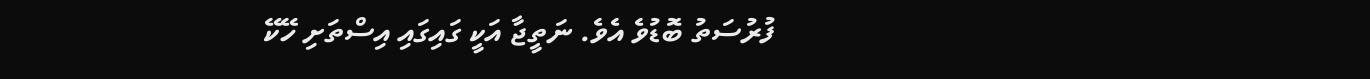ފުރުސަތު ބޮޑުވެ އެވެ. ނަތީޖާ އަކީ ގައިގައި އިސްތަށި ހޭކޭ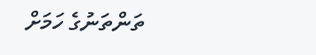ތަންތަނުގެ ހަމަށް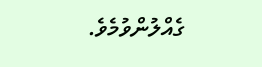ގެއްލުންވުމެވެ.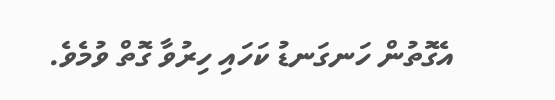އެގޮތުން ހަނގަނޑު ކަހައި ހިރުވާ ގޮތް ވުމެވެ.